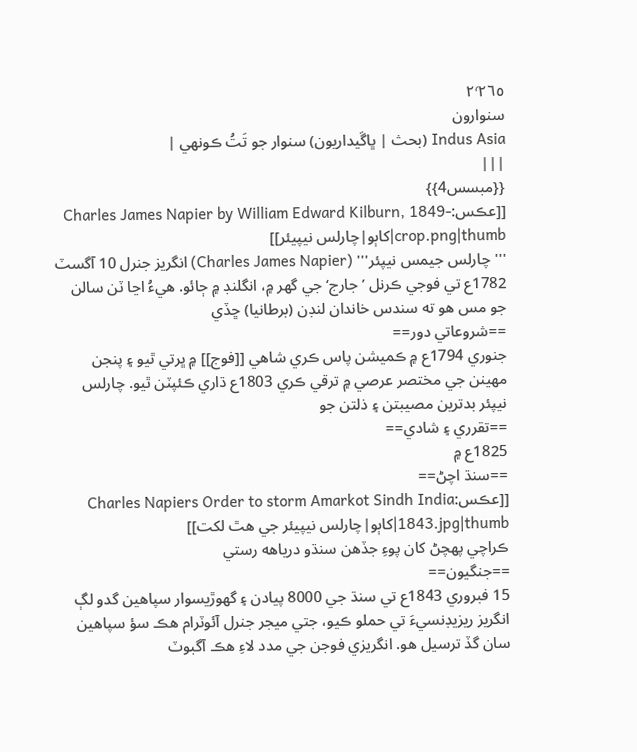٢٬٢٦٥
سنوارون
Indus Asia (بحث | ڀاڱيداريون) سنوار جو تَتُ ڪونهي |
|||
{{مبسس4}}
[[عڪس:Charles James Napier by William Edward Kilburn, 1849-crop.png|thumb|کاٻو|چارلس نيپيئر]]
'''چارلس جيمس نيپئر''' (Charles James Napier) انگريز جنرل 10 آگسٽ 1782ع تي فوجي ڪرنل ’جارج‘ جي گھر ۾، انگلنڊ ۾ ڄائو. هيءُ اڃا ٽن سالن جو مس هو ته سندس خاندان لنڊن (برطانيا) ڇڏي
==شروعاتي دور==
جنوري 1794ع ۾ ڪميشن پاس ڪري شاهي [[فوج]] ۾ ڀرتي ٿيو ۽ پنجن مهينن جي مختصر عرصي ۾ ترقي ڪري 1803ع ڌاري ڪئپٽن ٿيو. چارلس نيپئر بدترين مصيبتن ۽ ذلتن جو
==تقرري ۽ شادي==
1825ع ۾
==سنڌ اچڻ==
[[عڪس:Charles Napiers Order to storm Amarkot Sindh India 1843.jpg|thumb|کاٻو|چارلس نيپيئر جي هٿ لکت]]
ڪراچي پهچڻ کان پوءِ جڏهن سنڌو درياهه رستي
==جنگيون==
15 فبروري 1843ع تي سنڌ جي 8000 پيادن ۽ گھوڙيسوار سپاهين گدو لڳ انگريز ريزيڊنسيءَ تي حملو ڪيو، جتي ميجر جنرل آئوٽرام هڪ سؤ سپاهين سان گڏ ترسيل هو. انگريزي فوجن جي مدد لاءِ هڪ آگبوٽ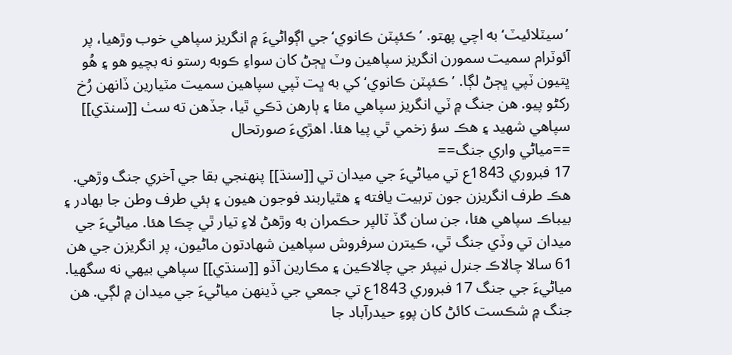’سيٽلائيٽ‘ به اچي پهتو. ’ڪئپٽن ڪانوي‘ جي اڳواڻيءَ ۾ انگريز سپاهي خوب وڙهيا، پر آئوٽرام سميت سمورن انگريز سپاهين وٽ ڀڄڻ کان سواءِ ڪوبه رستو نه بچيو هو ۽ هُو ڀتيون ٽپي ڀڄڻ لڳا. ’ڪئپٽن ڪانوي‘ کي به ڀت ٽپي سپاهين سميت مٽيارين ڏانهن رُخ رکڻو پيو. هن جنگ ۾ ٽي انگريز سپاهي مئا ۽ ٻارهن ڌڪي ٿيا، جڏهن ته سٺ [[سنڌي]] سپاهي شهيد ۽ هڪ سؤ زخمي ٿي پيا هئا. اهڙيءَ صورتحال
==مياڻي واري جنگ==
17 فبروري 1843ع تي مياڻيءَ جي ميدان تي [[سنڌ]] پنهنجي بقا جي آخري جنگ وڙهي. هڪ طرف انگريزن جون تربيت يافته ۽ هٿياربند فوجون هيون ۽ ٻئي طرف وطن جا بهادر ۽ بيباڪ سپاهي هئا، جن سان گڏ ٽالپر حڪمران به وڙهڻ لاءِ تيار ٿي چڪا هئا. مياڻيءَ جي ميدان تي وڏي جنگ ٿي، ڪيترن سرفروش سپاهين شهادتون ماڻيون، پر انگريزن جي هن 61 سالا چالاڪ جنرل نيپئر جي چالاڪين ۽ مڪارين آڏو [[سنڌي]] سپاهي بيهي نه سگهيا. مياڻيءَ جي جنگ 17 فبروري 1843ع تي جمعي جي ڏينهن مياڻيءَ جي ميدان ۾ لڳي. هن جنگ ۾ شڪست کائڻ کان پوءِ حيدرآباد جا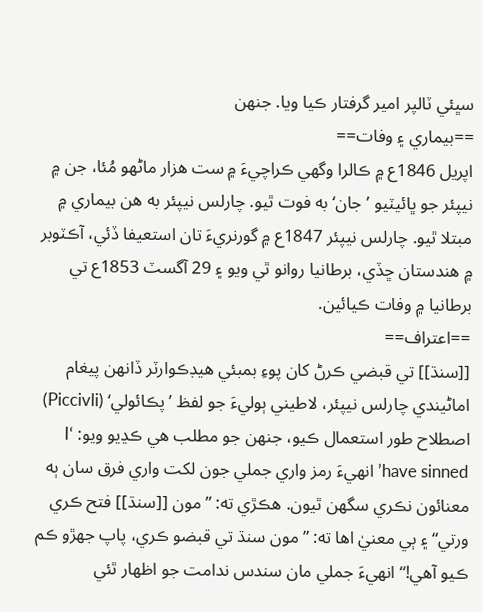سڀئي ٽالپر امير گرفتار ڪيا ويا. جنهن
==بيماري ۽ وفات==
اپريل 1846ع ۾ ڪالرا وگھي ڪراچيءَ ۾ ست هزار ماڻهو مُئا، جن ۾ نيپئر جو ڀائيٽيو ’جان‘ به فوت ٿيو. چارلس نيپئر به هن بيماري ۾ مبتلا ٿيو. چارلس نيپئر 1847ع ۾ گورنريءَ تان استعيفا ڏئي، آڪٽوبر ۾ هندستان ڇڏي، برطانيا روانو ٿي ويو ۽ 29 آگسٽ 1853ع تي برطانيا ۾ وفات ڪيائين.
==اعتراف==
[[سنڌ]] تي قبضي ڪرڻ کان پوءِ بمبئي هيڊڪوارٽر ڏانهن پيغام اماڻيندي چارلس نيپئر، لاطيني ٻوليءَ جو لفظ ’پڪائولي‘ (Piccivli) اصطلاح طور استعمال ڪيو، جنهن جو مطلب هي ڪڍيو ويو: ‘I have sinned’ انهيءَ رمز واري جملي جون لکت واري فرق سان ٻه معنائون نڪري سگهن ٿيون. هڪڙي ته: ”مون [[سنڌ]] فتح ڪري ورتي“ ۽ ٻي معنيٰ اها ته: ”مون سنڌ تي قبضو ڪري، پاپ جهڙو ڪم ڪيو آهي!“ انهيءَ جملي مان سندس ندامت جو اظهار ٿئي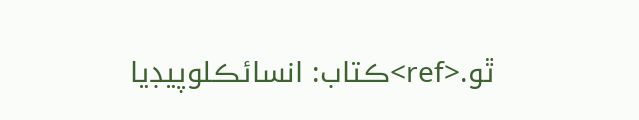ٿو.<ref>ڪتاب: انسائڪلوپيڊيا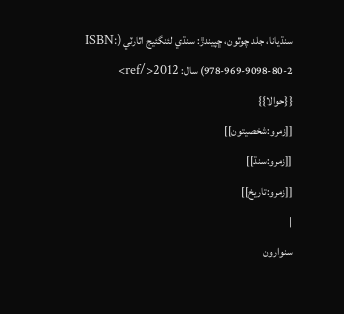سنڌيانا، جلد چوٿون، ڇپيندڙ: سنڌي لئنگئيج اٿارٽي (ISBN: 978-969-9098-80-2) سال: 2012</ref>
{{حوالا}}
[[زمرو:شخصيتون]]
[[زمرو:سنڌ]]
[[زمرو:تاريخ]]
|
سنوارون